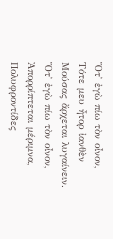Ὅτ᾽ ἐγὼ πίω τὸν οἶνον,
Τότε μευ ἦτορ ἰανθὲν
Μούσας ἄρχεται λυγαίνειν.
Ὅτ᾽ ἐγὼ πίω τὸν οἶνον,
Ἀπορρίπτεται μέριμνα,
Πολυφροντίδες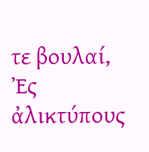τε βουλαί,
Ἐς ἀλικτύπους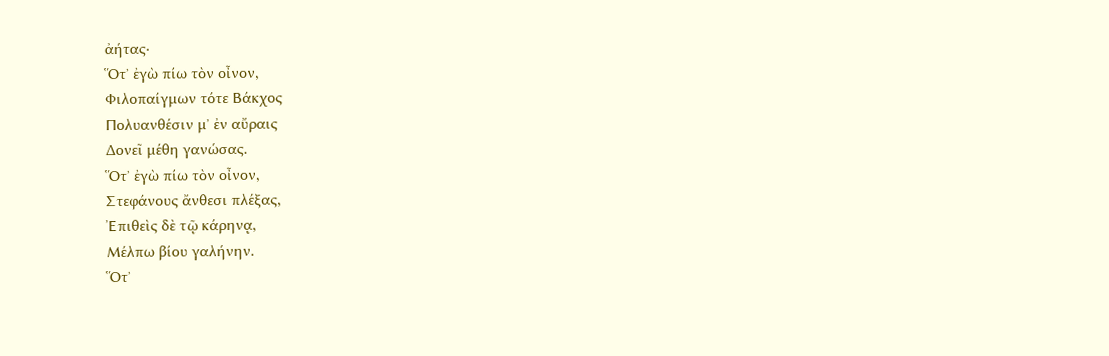ἀήτας·
Ὅτ᾽ ἐγὼ πίω τὸν οἶνον,
Φιλοπαίγμων τότε Βάκχος
Πολυανθέσιν μ᾽ ἐν αὔραις
Δονεῖ μέθη γανώσας.
Ὅτ᾽ ἐγὼ πίω τὸν οἶνον,
Στεφάνους ἄνθεσι πλέξας,
Ἐπιθεὶς δὲ τῷ κάρηνᾳ,
Μέλπω βίου γαλήνην.
Ὅτ᾽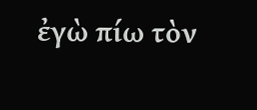ἐγὼ πίω τὸν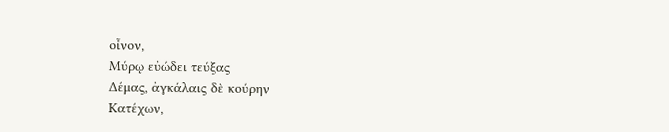οἶνον,
Μύρῳ εὐώδει τεύξας
Δέμας, ἀγκάλαις δὲ κούρην
Κατέχων,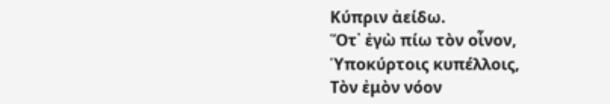Κύπριν ἀείδω.
Ὅτ᾽ ἐγὼ πίω τὸν οἶνον,
Ὑποκύρτοις κυπέλλοις,
Τὸν ἐμὸν νόον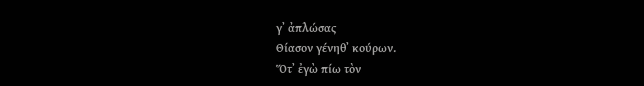γ᾽ ἀπλώσας
Θίασον γένηθ᾽ κούρων.
Ὅτ᾽ ἐγὼ πίω τὸν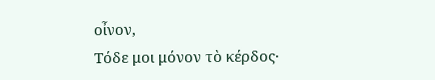οἶνον,
Τόδε μοι μόνον τὸ κέρδος·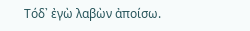Τόδ᾽ ἐγὼ λαβὼν ἀποίσω.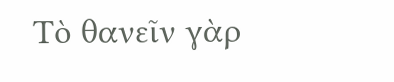Τὸ θανεῖν γὰρ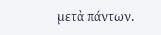μετὰ πάντων.